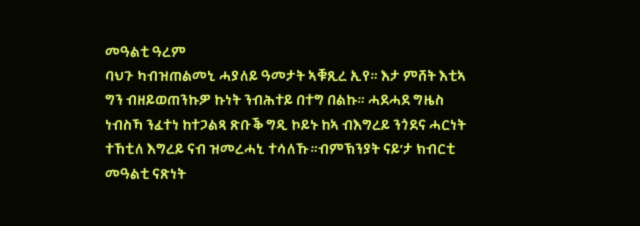መዓልቲ ዓረም
ባህጉ ካብዝጠልመኒ ሓያለይ ዓመታት ኣቑጺረ ኢየ። እታ ምሸት እቲኣ ግን ብዘይወጠንኩዎ ኩነት ንብሕተይ በተግ በልኩ። ሓደሓደ ግዜስ ነብስኻ ንፈተነ ከተጋልጻ ጽቡቕ ግዲ ኮይኑ ከኣ ብእግረይ ንጎደና ሓርነት ተኸቲለ እግረይ ናብ ዝመረሓኒ ተሳለኹ።ብምኽንያት ናይ’ታ ክብርቲ መዓልቲ ናጽነት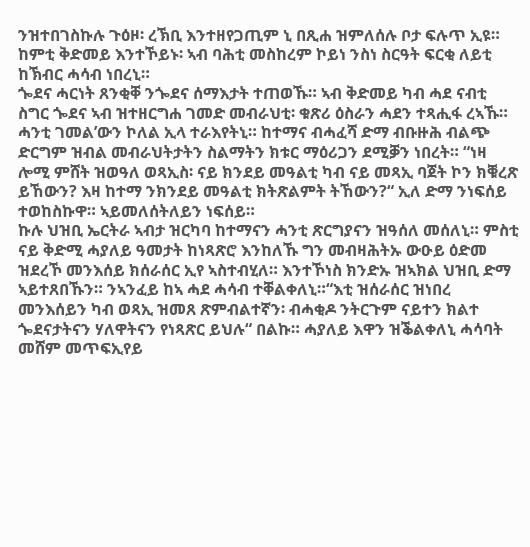ንዝተበገስኩሉ ጉዕዞ፡ ረኽቢ እንተዘየጋጢም ኒ በጺሐ ዝምለሰሉ ቦታ ፍሉጥ ኢዩ። ከምቲ ቅድመይ እንተኾይኑ፡ ኣብ ባሕቲ መስከረም ኮይነ ንስነ ስርዓት ፍርቂ ለይቲ ከኽብር ሓሳብ ነበረኒ።
ጐደና ሓርነት ጸንቂቐ ንጐደና ሰማእታት ተጠወኹ። ኣብ ቅድመይ ካብ ሓደ ናብቲ ስግር ጐደና ኣብ ዝተዘርግሐ ገመድ መብራህቲ፡ ቁጽሪ ዕስራን ሓደን ተጻሒፋ ረኣኹ። ሓንቲ ገመል’ውን ኮለል ኢላ ተራእየትኒ። ከተማና ብሓፈሻ ድማ ብቡዙሕ ብልጭ ድርግም ዝብል መብራህትታትን ስልማትን ክቱር ማዕሪጋን ደሚቓን ነበረት። “ነዛ ሎሚ ምሸት ዝወዓለ ወጻኢስ፡ ናይ ክንደይ መዓልቲ ካብ ናይ መጻኢ ባጀት ኮን ክቑረጽ ይኸውን? እዛ ከተማ ንክንደይ መዓልቲ ክትጽልምት ትኸውን?“ ኢለ ድማ ንነፍሰይ ተወከስኩዋ። ኣይመለሰትለይን ነፍሰይ።
ኩሉ ህዝቢ ኤርትራ ኣብታ ዝርካባ ከተማናን ሓንቲ ጽርግያናን ዝዓሰለ መሰለኒ። ምስቲ ናይ ቅድሚ ሓያለይ ዓመታት ከነጻጽሮ እንከለኹ ግን መብዛሕትኡ ውዑይ ዕድመ ዝደረኾ መንእሰይ ክሰራሰር ኢየ ኣስተብሂለ። እንተኾነስ ክንድኡ ዝኣክል ህዝቢ ድማ ኣይተጸበኹን። ንኣንፈይ ከኣ ሓደ ሓሳብ ተቐልቀለኒ።“እቲ ዝሰራሰር ዝነበረ መንእሰይን ካብ ወጻኢ ዝመጸ ጽምብልተኛን፡ ብሓቂዶ ንትርጉም ናይተን ክልተ ጐደናታትናን ሃለዋትናን የነጻጽር ይህሉ“ በልኩ። ሓያለይ እዋን ዝቕልቀለኒ ሓሳባት መሸም መጥፍኢየይ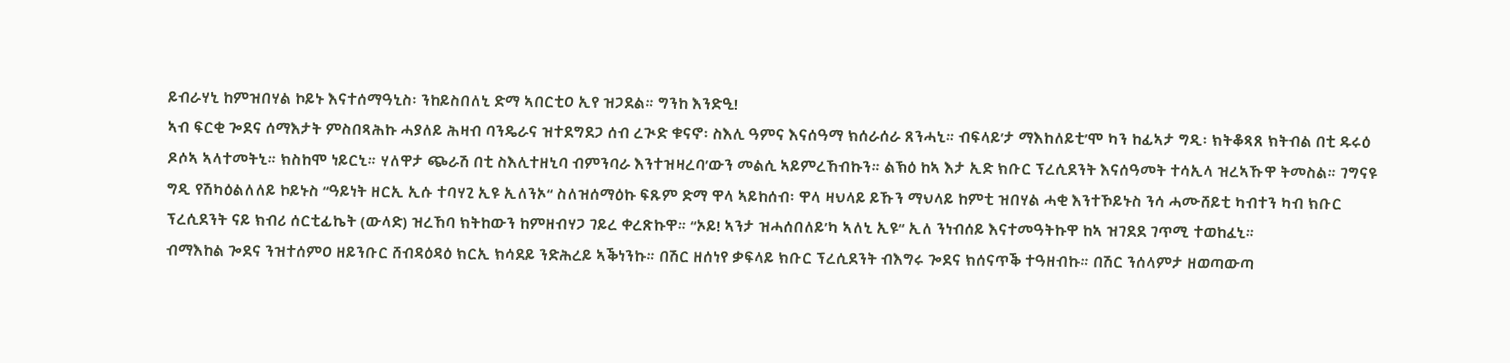ይብራሃኒ ከምዝበሃል ኮይኑ እናተሰማዓኒስ፡ ንከይስበለኒ ድማ ኣበርቲዐ ኢየ ዝጋደል። ግንከ እንድዒ!
ኣብ ፍርቂ ጐደና ሰማእታት ምስበጻሕኩ ሓያለይ ሕዛብ ባንዴራና ዝተደግደጋ ሰብ ረጒድ ቁናኖ፡ ስእሊ ዓምና እናሰዓማ ክሰራሰራ ጸንሓኒ። ብፍላይ’ታ ማእከለይቲ’ሞ ካን ከፊኣታ ግዲ፡ ክትቆጻጸ ክትብል በቲ ዱሩዕ ዶሶኣ ኣላተመትኒ። ክስከሞ ነይርኒ። ሃለዋታ ጭራሽ በቲ ስእሊተዘኒባ ብምንባራ እንተዝዛረባ’ውን መልሲ ኣይምረኸብኩን። ልኽዕ ከኣ እታ ኢድ ክቡር ፕረሲደንት እናሰዓመት ተሳኢላ ዝረኣኹዋ ትመስል። ገግናዩ ግዲ የሽካዕልለለይ ኮይኑስ “ዓይነት ዘርኢ ኢሱ ተባሃጊ ኢዩ ኢለንኦ“ ስለዝሰማዕኩ ፍጹም ድማ ዋላ ኣይከሰብ፡ ዋላ ዛህላይ ይኹን ማህላይ ከምቲ ዝበሃል ሓቂ እንተኾይኑስ ንሳ ሓሙሸይቲ ካብተን ካብ ክቡር ፕረሲደንት ናይ ክብሪ ሰርቲፊኬት (ውላድ) ዝረኸባ ክትከውን ከምዘብሃጋ ገይረ ቀረጽኩዋ። “ኦይ! ኣንታ ዝሓሰበለይ’ካ ኣለኒ ኢዩ“ ኢለ ንነብሰይ እናተመዓትኩዋ ከኣ ዝገደደ ገጥሚ ተወከፈኒ።
ብማእከል ጐደና ንዝተሰምዐ ዘይንቡር ሸብዳዕዳዕ ክርኢ ክሳደይ ንድሕረይ ኣቕነንኩ። በሽር ዘሰነየ ቃፍላይ ክቡር ፕረሲደንት ብእግሩ ጐደና ክሰናጥቕ ተዓዘብኩ። በሽር ንሰላምታ ዘወጣውጣ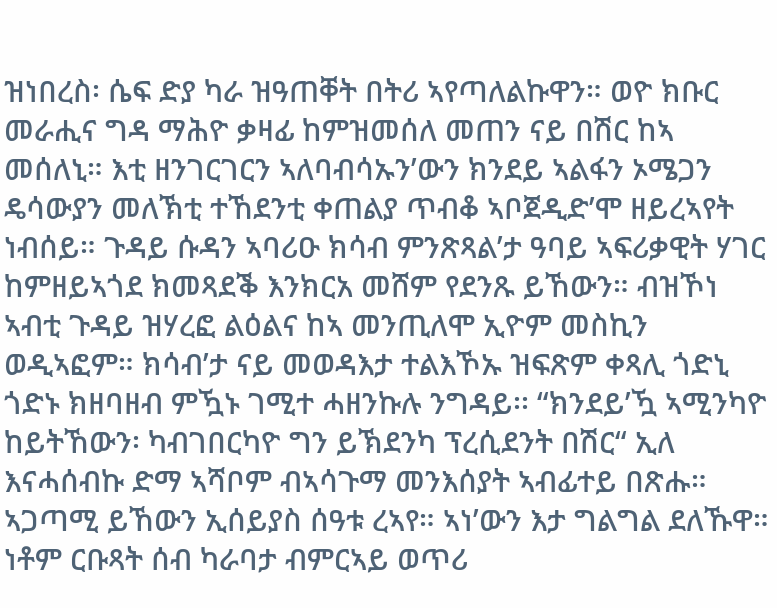ዝነበረስ፡ ሴፍ ድያ ካራ ዝዓጠቐት በትሪ ኣየጣለልኩዋን። ወዮ ክቡር መራሒና ግዳ ማሕዮ ቃዛፊ ከምዝመሰለ መጠን ናይ በሽር ከኣ መሰለኒ። እቲ ዘንገርገርን ኣለባብሳኡን’ውን ክንደይ ኣልፋን ኦሜጋን ዴሳውያን መለኽቲ ተኸደንቲ ቀጠልያ ጥብቆ ኣቦጀዲድ’ሞ ዘይረኣየት ነብሰይ። ጉዳይ ሱዳን ኣባሪዑ ክሳብ ምንጽጻል’ታ ዓባይ ኣፍሪቃዊት ሃገር ከምዘይኣጎደ ክመጻደቕ እንክርአ መሸም የደንጹ ይኸውን። ብዝኾነ ኣብቲ ጉዳይ ዝሃረፎ ልዕልና ከኣ መንጢለሞ ኢዮም መስኪን ወዲኣፎም። ክሳብ’ታ ናይ መወዳእታ ተልእኾኡ ዝፍጽም ቀጻሊ ጎድኒ ጎድኑ ክዘባዘብ ምዃኑ ገሚተ ሓዘንኩሉ ንግዳይ፡፡ “ክንደይ’ዃ ኣሚንካዮ ከይትኸውን፡ ካብገበርካዮ ግን ይኽደንካ ፕረሲደንት በሽር“ ኢለ እናሓሰብኩ ድማ ኣሻቦም ብኣሳጉማ መንእሰያት ኣብፊተይ በጽሑ።
ኣጋጣሚ ይኸውን ኢሰይያስ ሰዓቱ ረኣየ። ኣነ’ውን እታ ግልግል ደለኹዋ። ነቶም ርቡጻት ሰብ ካራባታ ብምርኣይ ወጥሪ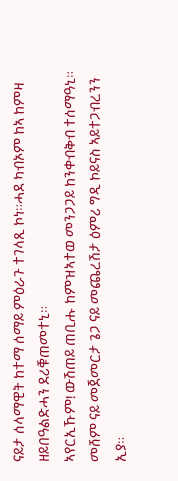ናይታ ሰላማዊት ከተማ ሰማይ ምዕራጉ ተገላጺ ኮነ።ሓደ ካብኦም ከኣ ከምዛ ዘይበዓልድሓን ደሪቑጠመተኒ።
ኣየርኢኹም! ውሽጠይ ጠቢሑ ከምዝኣተወ መንጋጋይ ከንቀብቅብ ተሰማዓኒ። መሸም ናይ መጀመርታ ጌጋ ናይ መጨረሽታ ዕምሪ ግዲ ኮይናስ ኣይተጋብረንን ኢያ።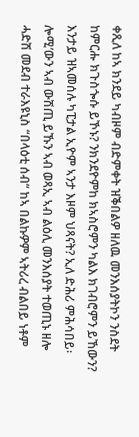ቀጺለ ከኣ ክንደይ ካብዞም ብድምቀት ዝቕበልዎ ዘለዉ መንእሰያትኮን ንስደት ከምርሑ ክጉስጐሱ ይኾኑ? ንክንደዮምከ ክኣስሮምን ካልእ ክገብሮምን ይኸውን? እንታይ ዝኣመሰሉ ካፒታል ኢዮም ኣንታ እዞም ህጻናት? ኢለ ድሕሪ ምሕሳበይ፡ ሎሚ’ውን ኣብ ውሽጢ ይኹን ኣብ ወጻኢ ኣብ ልዕሊ መንእሰያት ተወጢኑ ዘሎ ሓድሽ መደብ ተራእዩኒስ “በላዕቲ ሰብ“ ከኣ በልኩዎም ኣትሪረ ብልበይ ነቶም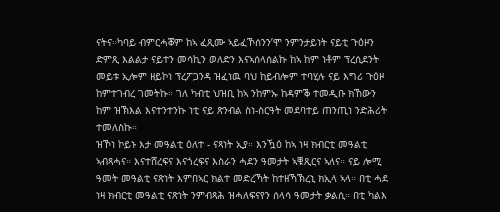ናትና።ካባይ ብምርሓቖም ከኣ ፈጺሙ ኣይፈኾሰንን’ሞ ንምንታይነት ናይቲ ጉዕዞን ድምጺ እልልታ ናይተን መሳኪን ወለድን እናኣሰላሰልኩ ከኣ ከም ነቶም ፕረሲደንት መይቱ ኢሎም ዘይኮነ ፕረፖጋንዳ ዝፈነዉ ባህ ከይብሎም ተባሂሉ ናይ እግሪ ጉዕዞ ከምተገብረ ገመትኩ። ገለ ካብቲ ህዝቢ ከኣ ንከምኡ ከዳምቕ ተመዲቡ ክኸውን ከም ዝኽእል እናተንተንኩ ነቲ ናይ ጽንብል ስነ-ስርዓት መደባተይ ጠንጢነ ንድሕሪት ተመለስኩ።
ዝኾነ ኮይኑ እታ መዓልቲ ዕለተ - ናጻነት ኢያ። እንዃዕ ከኣ ነዛ ክብርቲ መዓልቲ ኣብጻሓና። እናተሸረፍና እናጎረፍና እስራን ሓደን ዓመታት ኣቑጺርና ኣለና። ናይ ሎሚ ዓመት መዓልቲ ናጽነት እምበኣር ክልተ መድረኻት ከተዘኻኽረኒ ክኢላ ኣላ። በቲ ሓደ ነዛ ክብርቲ መዓልቲ ናጽነት ንምብጻሕ ዝሓለፍናየን ሰላሳ ዓመታት ቃልሲ። በቲ ካልእ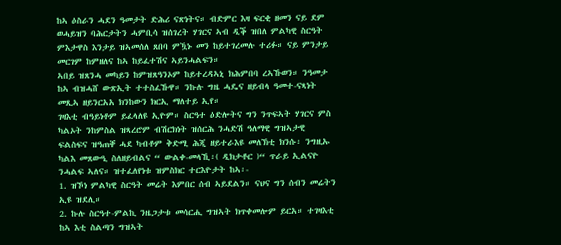ከኣ ዕስራን ሓደን ዓመታት ድሕሪ ናጽነትና። ብድምር እዛ ፍርቂ ዘመን ናይ ደም ወሓይዝን ባሕርታትን ሓምቢሳ ዝሰገረት ሃገርና ኣብ ዲቕ ዝበለ ምልካዊ ስርዓት ምእታዋስ እንታይ ዝኣመሰለ ጸበባ ምዃኑ መን ከይተገረመሉ ተሪፉ። ናይ ምንታይ መርገም ከምዘለና ከኣ ከይፈተሽና ኣይንሓልፍን።
ኣበይ ዝጸንሓ መካይን ከምዝጸዓንኦም ከይተረዳኣኒ ክሕምበባ ረኣኹወን። ንዓመታ ከኣ ብዝሓሸ ውጽኢት ተተስፈኹዋ። ንኩሉ ግዜ ሓዴና ዘይብላ ዓመተ-ናጻነት መጺኣ ዘይንርአአ ክንከውን ክርኢ ማለተይ ኢየ።
ገዛእቲ ብዓይነቶም ይፈላለዩ ኢዮም። ስርዓተ ዕድሎትና ግን ንጥፍኣት ሃገርና ምስ ካልኦት ንከምስል ዝጻረሮም ብሽርክነት ዝሰርሕ ንሓድሽ ዓለማዊ ግዝኣታዊ ፍልስፍና ዝዓጠቐ ሓደ ካብቶም ቅድሚ ሕጂ ዘይተራእዩ መለኽቲ ክንሱ፡ ንግዚኡ ካልእ መጸውዒ ስለዘይብልና “ ውልቀ-መላኺ፡( ዲክታቶር )“ ጥራይ ኢልናዮ ንሓልፍ ኣለና። ዝተፈለየነቱ ዝምስክር ተርእዮታት ከኣ፡-
1. ዝኾነ ምልካዊ ስርዓት መሬት እምበር ሰብ ኣይደልን። ናህና ግን ሰብን መሬትን ኢዩ ዝደሊ።
2. ኩሉ ስርዓተ-ምልኪ ንዜጋታቱ መሳርሒ ግዝኣት ክጥቀመሎም ይርአ። ተገዛእቲ ከኣ እቲ ስልጣን ግዝኣት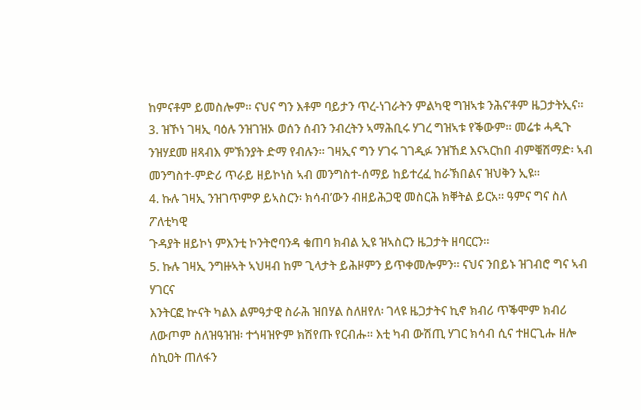ከምናቶም ይመስሎም። ናህና ግን እቶም ባይታን ጥረ-ነገራትን ምልካዊ ግዝኣቱ ንሕና’ቶም ዜጋታትኢና።
3. ዝኾነ ገዛኢ ባዕሉ ንዝገዝኦ ወሰን ሰብን ንብረትን ኣማሕቢሩ ሃገረ ግዝኣቱ የቕውም። መሬቱ ሓዲጉ
ንዝሃደመ ዘጻብእ ምኽንያት ድማ የብሉን። ገዛኢና ግን ሃገሩ ገገዲፉ ንዝኸደ እናኣርከበ ብምቑሽማድ፡ ኣብ
መንግስተ-ምድሪ ጥራይ ዘይኮነስ ኣብ መንግስተ-ሰማይ ከይተረፈ ከራኽበልና ዝህቅን ኢዩ።
4. ኩሉ ገዛኢ ንዝገጥምዎ ይኣስርን፡ ክሳብ’ውን ብዘይሕጋዊ መስርሕ ክቐትል ይርአ። ዓምና ግና ስለ ፖለቲካዊ
ጉዳያት ዘይኮነ ምእንቲ ኮንትሮባንዳ ቁጠባ ክብል ኢዩ ዝኣስርን ዜጋታት ዘባርርን።
5. ኩሉ ገዛኢ ንግዙኣት ኣህዛብ ከም ጊላታት ይሕዞምን ይጥቀመሎምን። ናህና ንበይኑ ዝገብሮ ግና ኣብ ሃገርና
እንትርፎ ኵናት ካልእ ልምዓታዊ ስራሕ ዝበሃል ስለዘየለ፡ ገላዩ ዜጋታትና ኪኖ ክብሪ ጥቕሞም ክብሪ
ለውጦም ስለዝዓዝዝ፡ ተጎዛዝዮም ክሽየጡ የርብሑ። እቲ ካብ ውሽጢ ሃገር ክሳብ ሲና ተዘርጊሑ ዘሎ
ሰኪዐት ጠለፋን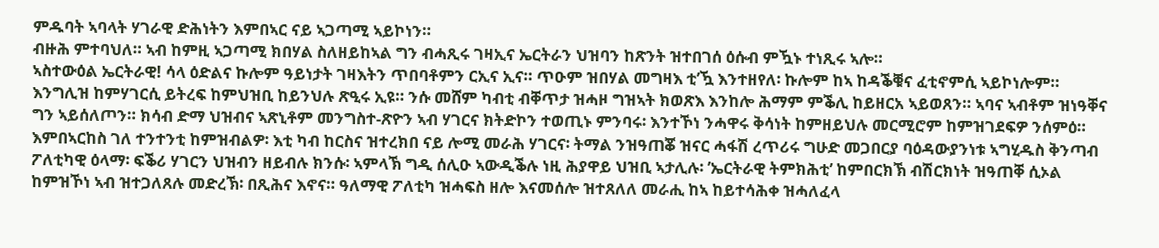ምዱባት ኣባላት ሃገራዊ ድሕነትን እምበኣር ናይ ኣጋጣሚ ኣይኮነን።
ብዙሕ ምተባህለ። ኣብ ከምዚ ኣጋጣሚ ክበሃል ስለዘይከኣል ግን ብሓጺሩ ገዛኢና ኤርትራን ህዝባን ከጽንት ዝተበገሰ ዕሱብ ምዃኑ ተነጺሩ ኣሎ።
ኣስተውዕል ኤርትራዊ! ሳላ ዕድልና ኩሎም ዓይነታት ገዛእትን ጥበባቶምን ርኢና ኢና። ጥዑም ዝበሃል መግዛእ ቲ’ዃ እንተዘየለ፡ ኩሎም ከኣ ከዳቕቑና ፈቲኖምሲ ኣይኮነሎም። እንግሊዝ ከምሃገርሲ ይትረፍ ከምህዝቢ ከይንህሉ ጽዒሩ ኢዩ። ንሱ መሸም ካብቲ ብቐጥታ ዝሓዞ ግዝኣት ክወጽእ እንከሎ ሕማም ምቕሊ ከይዘርአ ኣይወጸን። ኣባና ኣብቶም ዝነዓቐና ግን ኣይሰለጦን። ክሳብ ድማ ህዝብና ኣጽኒቶም መንግስተ-ጽዮን ኣብ ሃገርና ክትድኮን ተወጢኑ ምንባሩ፡ እንተኾነ ንሓዋሩ ቅሳነት ከምዘይህሉ መርሚሮም ከምዝገደፍዎ ንሰምዕ። እምበኣርከስ ገለ ተንተንቲ ከምዝብልዎ፡ እቲ ካብ ከርስና ዝተረክበ ናይ ሎሚ መራሕ ሃገርና፡ ትማል ንዝዓጠቖ ዝናር ሓፋሽ ረጥሪሩ ግሁድ መጋበርያ ባዕዳውያንነቱ ኣግሂዱስ ቅንጣብ ፖለቲካዊ ዕላማ፡ ፍቕሪ ሃገርን ህዝብን ዘይብሉ ክንሱ፡ ኣምላኽ ግዲ ሰሊዑ ኣውዲቕሉ ነዚ ሕያዋይ ህዝቢ ኣታሊሉ፡ ’ኤርትራዊ ትምክሕቲ’ ከምበርክኽ ብሽርክነት ዝዓጠቐ ሲኦል ከምዝኾነ ኣብ ዝተጋለጸሉ መድረኽ፡ በጺሕና እኖና። ዓለማዊ ፖለቲካ ዝሓፍስ ዘሎ እናመሰሎ ዝተጸለለ መራሒ ከኣ ከይተሳሕቀ ዝሓለፈላ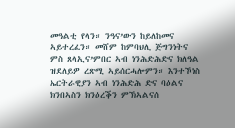መዓልቲ የላን። ንዓና’ውን ከይለከመና ኣይተረፈን። መሸም ከምባህሊ ጅግንነትና ምስ ጸላኢና’ምበር ኣብ ነንሕድሕድና ክለዓል ዝደለይዎ ረጽሚ ኣይሰርሓሎምን። እንተኾነስ ኤርትራዊያን ኣብ ነንሕድሕ ድና ባዕልና ክንበኣስን ክንዕረቕን ምኽኣልናሰ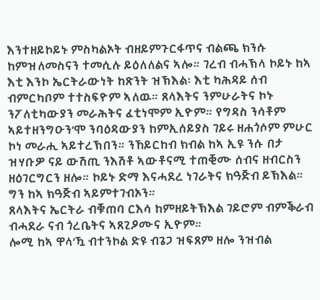እንተዘይኮይኑ ምስካልኦት ብዘይምጉርፋጥና ብልጫ ክንሱ ከምዝለመስናን ተመሲሉ ይዕለለልና ኣሎ። ገረብ ብሓኽላ ኮይኑ ከኣ እቲ እንኮ ኤርትራውነት ከጽንት ዝኽእል፡ እቲ ካሕዳይ ሰብ ብምርካቦም ተተስፍዮም ኣለዉ። ጸላእትና ንምሁራትና ኮኑ ንፖለቲካውያን መራሕትና ፈቲነሞም ኢዮም። የግዳስ ንሳቶም ኣይተዘንግዑን’ሞ ንባዕዳውያን ከምኢሰይያስ ገይሩ ዘሐጎሶም ምሁር ኮነ መራሒ ኣይተረኽበን። ንኸይርከብ ክብል ከኣ ኢዩ ንሱ በታ ዝሃቡዎ ናይ ውሽጢ ንእሽቶ ኣውቶናሚ ተጠቒሙ ሰብና ዘብርስን ዘዕገርግርን ዘሎ። ኮይኑ ድማ እናሓደረ ነገራትና ክዓጅብ ይኽእል። ግን ከኣ ክዓጅብ ኣይምተገብኦን።
ጸላእትና ኤርትራ ብቑጠባ ርእሳ ከምዘይትኽእል ገይሮም ብምቕራብ ብሓደራ ናብ ጎረቤትና ኣጸጊዖሙና ኢዮም።
ሎሚ ከኣ ዋላ’ዃ ብተንኮል ድዩ ብጌጋ ዝፍጸም ዘሎ ንዝብል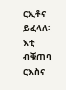ርኢቶና ይፈላለ፡ እቲ ብቑጠባ ርእስና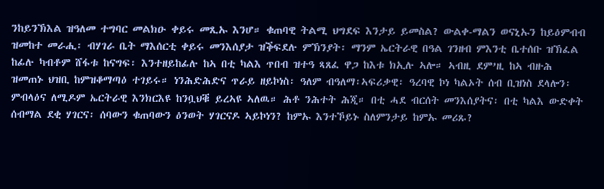ንከይንኽእል ዝዓለመ ተግባር መልክዑ ቀይሩ መጺኡ እንሆ። ቁጠባዊ ትልሚ ህግደፍ እንታይ ይመስል? ውልቀ-ማልን ወናኒኡን ከይዕምብብ ዝመከተ መራሒ፡ ብሃገራ ቤት ማእሰርቲ ቀይሩ መንእሰያታ ዝቕፍደሉ ምኽንያት፡ ማንም ኤርትራዊ በዓል ገንዘብ ምእንቲ ቤተሰቡ ዝኽፈል ከፊሉ ካብቶም ሸፋቱ ከናግፍ፡ እንተዘይከፊሉ ከኣ በቲ ካልእ ጥበብ ዝተዓ ጻጸፈ ዋጋ ከእቱ ክኢሉ ኣሎ። ኣብዚ ደም’ዚ ከኣ ብዙሕ ዝመጠኑ ህዝቢ ከምዝቆማጣዕ ተገይሩ። ነንሕድሕድና ጥራይ ዘይኮነስ፡ ዓለም ብዓለማ፡ኣፍሪቃዊ፡ ዓረባዊ ኮነ ካልኦት ሰብ ቢዝነስ ደላሎን፡ ምብላዕና ለሚዶም ኤርትራዊ እንክርእዩ ከንቧህቑ ይረኣዩ ኣለዉ። ሕቶ ንሕተት ሕጂ። በቲ ሓደ ብርሰት መንእሰያትና፡ በቲ ካልእ ውድቀት ሰብማል ደቂ ሃገርና፡ ሰባውን ቁጠባውን ዕንወት ሃገርናዶ ኣይኮነን? ከምኡ እንተኾይኑ ስለምንታይ ከምኡ መሪጹ?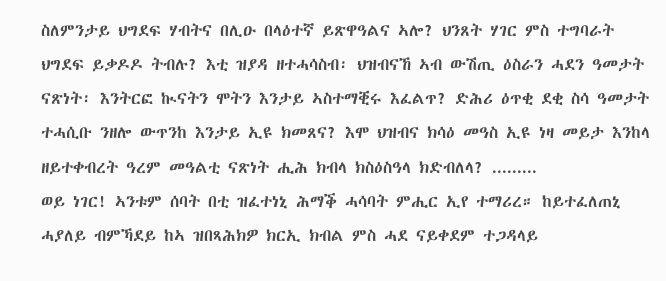ስለምንታይ ህግደፍ ሃብትና በሊዑ በላዕተኛ ይጽዋዓልና ኣሎ? ህንጸት ሃገር ምስ ተግባራት ህግደፍ ይቃዶዶ ትብሉ? እቲ ዝያዳ ዘተሓሳስብ፡ ህዝብናኸ ኣብ ውሽጢ ዕስራን ሓደን ዓመታት ናጽነት፡ እንትርፎ ኲናትን ሞትን እንታይ ኣስተማቒሩ እፈልጥ? ድሕሪ ዕጥቂ ደቂ ስሳ ዓመታት ተሓሲቡ ንዘሎ ውጥንከ እንታይ ኢዩ ክመጸና? እሞ ህዝብና ክሳዕ መዓስ ኢዩ ነዛ መይታ እንከላ ዘይተቀብረት ዓረም መዓልቲ ናጽነት ሒሕ ክብላ ክስዕስዓላ ክድብለላ? .........
ወይ ነገር! ኣንቱም ሰባት በቲ ዝፈተነኒ ሕማቕ ሓሳባት ምሒር ኢየ ተማሪረ። ከይተፈለጠኒ ሓያለይ ብምኻደይ ከኣ ዝበጻሕክዎ ክርኢ ክብል ምስ ሓደ ናይቀደም ተጋዳላይ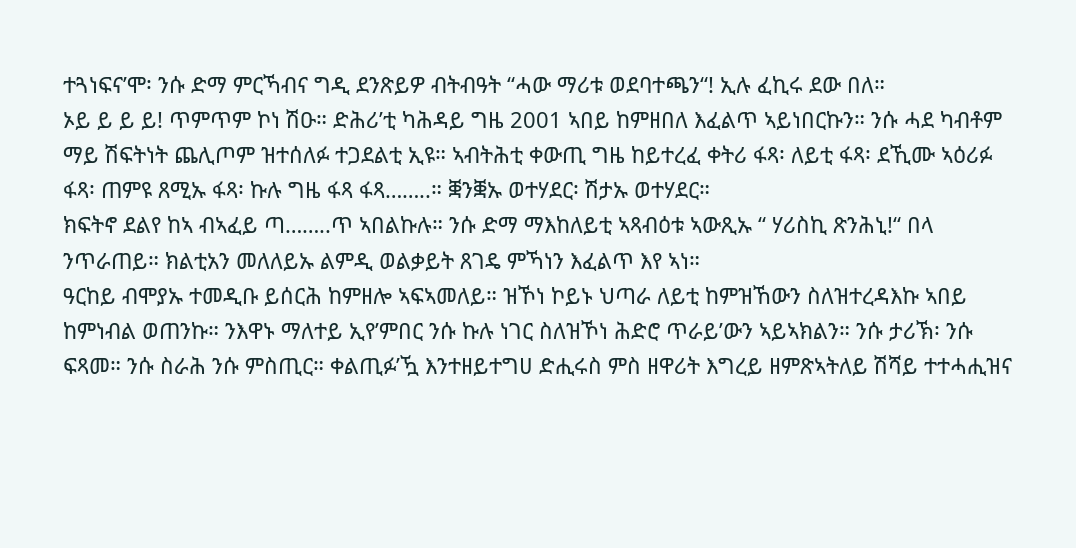ተጓነፍና’ሞ፡ ንሱ ድማ ምርኻብና ግዲ ደንጽይዎ ብትብዓት “ሓው ማሪቱ ወደባተጫን“! ኢሉ ፈኪሩ ደው በለ።
ኦይ ይ ይ ይ! ጥምጥም ኮነ ሽዑ። ድሕሪ’ቲ ካሕዳይ ግዜ 2001 ኣበይ ከምዘበለ እፈልጥ ኣይነበርኩን። ንሱ ሓደ ካብቶም ማይ ሽፍትነት ጨሊጦም ዝተሰለፉ ተጋደልቲ ኢዩ። ኣብትሕቲ ቀውጢ ግዜ ከይተረፈ ቀትሪ ፋጻ፡ ለይቲ ፋጻ፡ ደኺሙ ኣዕሪፉ ፋጻ፡ ጠምዩ ጸሚኡ ፋጻ፡ ኩሉ ግዜ ፋጻ ፋጻ……..። ቛንቛኡ ወተሃደር፡ ሽታኡ ወተሃደር።
ክፍትኖ ደልየ ከኣ ብኣፈይ ጣ……..ጥ ኣበልኩሉ። ንሱ ድማ ማእከለይቲ ኣጻብዕቱ ኣውጺኡ “ ሃሪስኪ ጽንሕኒ!“ በላ ንጥራጠይ። ክልቲአን መለለይኡ ልምዲ ወልቃይት ጸገዴ ምኻነን እፈልጥ እየ ኣነ።
ዓርከይ ብሞያኡ ተመዲቡ ይሰርሕ ከምዘሎ ኣፍኣመለይ። ዝኾነ ኮይኑ ህጣራ ለይቲ ከምዝኸውን ስለዝተረዳእኩ ኣበይ ከምነብል ወጠንኩ። ንእዋኑ ማለተይ ኢየ’ምበር ንሱ ኩሉ ነገር ስለዝኾነ ሕድሮ ጥራይ’ውን ኣይኣክልን። ንሱ ታሪኽ፡ ንሱ ፍጻመ። ንሱ ስራሕ ንሱ ምስጢር። ቀልጢፉ’ዃ እንተዘይተግሀ ድሒሩስ ምስ ዘዋሪት እግረይ ዘምጽኣትለይ ሽሻይ ተተሓሒዝና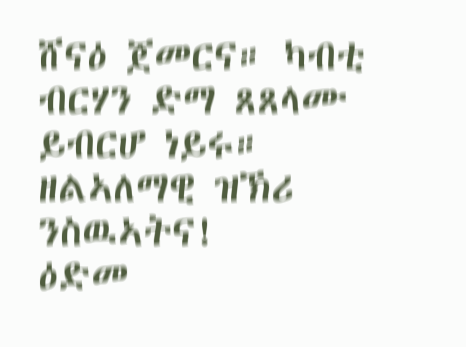ሸናዕ ጀመርና። ካብቲ ብርሃን ድማ ጸጸላሙ ይብርሆ ነይሩ።
ዘልኣለማዊ ዝኽሪ ንስዉኣትና!
ዕድመ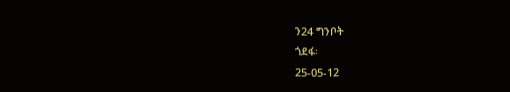ን24 ግንቦት
ጎደፋ፡
25-05-12